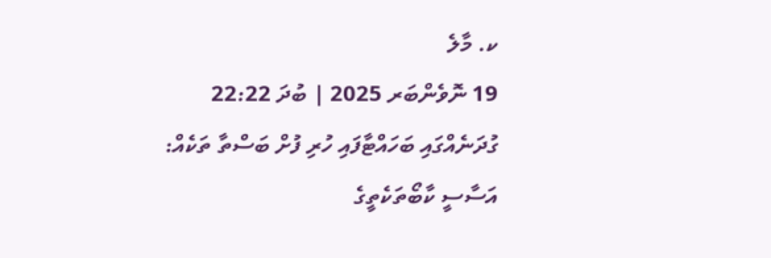ކ. މާލެ
19 ނޮވެންބަރ 2025 | ބުދަ 22:22
ގުދަނެއްގައި ބަހައްޓާފައި ހުރި ފުށް ބަސްތާ ތަކެއް: އަސާސީ ކާބޯތަކެތީގެ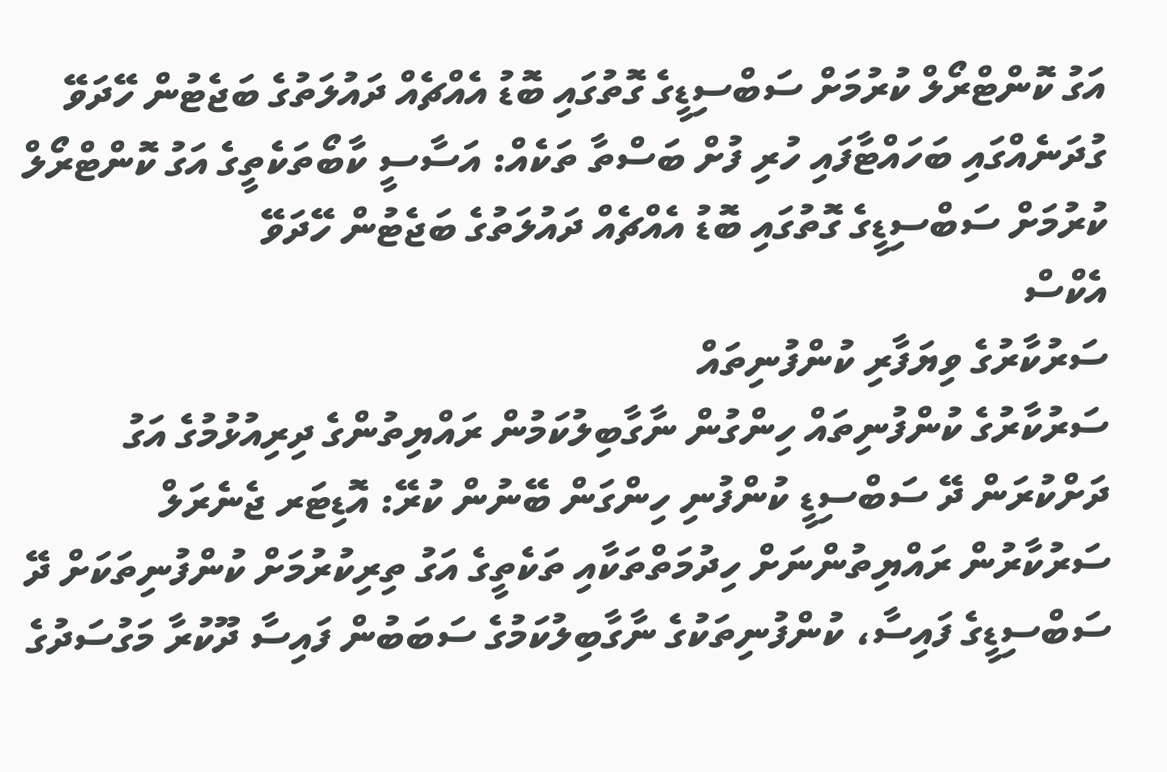އަގު ކޮންޓްރޯލް ކުރުމަށް ސަބްސިޑީގެ ގޮތުގައި ބޮޑު އެއްޗެއް ދައުލަތުގެ ބަޖެޓުން ހޭދަވޭ
ގުދަނެއްގައި ބަހައްޓާފައި ހުރި ފުށް ބަސްތާ ތަކެއް: އަސާސީ ކާބޯތަކެތީގެ އަގު ކޮންޓްރޯލް ކުރުމަށް ސަބްސިޑީގެ ގޮތުގައި ބޮޑު އެއްޗެއް ދައުލަތުގެ ބަޖެޓުން ހޭދަވޭ
އެކްސް
ސަރުކާރުގެ ވިޔަފާރި ކުންފުނިތައް
ސަރުކާރުގެ ކުންފުނިތައް ހިންގުން ނާގާބިލުކަމުން ރައްޔިތުންގެ ދިރިއުޅުމުގެ އަގު ދަށްކުރަން ދޭ ސަބްސިޑީ ކުންފުނި ހިންގަން ބޭނުން ކުރޭ: އޮޑިޓަރ ޖެނެރަލް
ސަރުކާރުން ރައްޔިތުންނަށް ހިދުމަތްތަކާއި ތަކެތީގެ އަގު ތިރިކުރުމަށް ކުންފުނިތަކަށް ދޭ ސަބްސިޑީގެ ފައިސާ، ކުންފުނިތަކުގެ ނާގާބިލުކަމުގެ ސަބަބުން ފައިސާ ދޫކުރާ މަގުސަދުގެ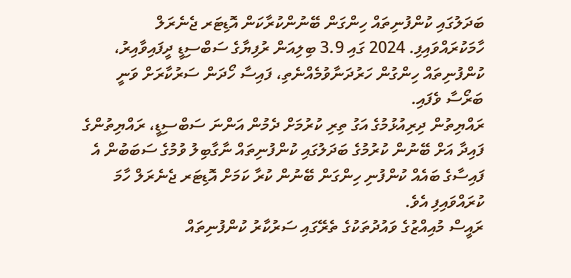ބަދަލުގައި ކުންފުނިތައް ހިންގަން ބޭނުންކުރާކަން އޮޑިޓަރ ޖެނެރަލް ހާމަކުރައްވައިފި. 2024 ގައި 3.9 ބިލިއަން ރުފިޔާގެ ސަބްސިޑީ ދީފައިވާއިރު، ކުންފުނިތައް ހިންގުން ހަރުދަނާވުމެއްނެތި، ފައިސާ ހޯދަން ސަރުކާރަށް ވަނީ ބަރޯސާ ވެފައި.
ރައްޔިތުން ދިރިއުޅުމުގެ އަގު ތިރި ކުރުމަށް ދެމުން އަންނަ ސަބްސިޑީ، ރައްޔިތުންގެ ފައިދާ އަށް ބޭނުން ކުރުމުގެ ބަދަލުގައި ކުންފުނިތައް ނާގާބިލު ވުމުގެ ސަބަބުން އެ ފައިސާގެ ބައެއް ކުންފުނި ހިންގަން ބޭނުން ކުރާ ކަމަށް އޮޑިޓަރ ޖެނެރަލް ހާމަ ކުރައްވައިފި އެވެ.
ރައީސް މުއިއްޒުގެ ވައުދުތަކުގެ ތެރޭގައި ސަރުކާރު ކުންފުނިތައް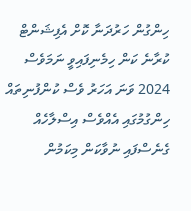ހިންގުން ހަރުދަނާ ކޮށް އެފިޝަންޓް ކުރާނެ ކަން ހިމެނިފައިވީ ނަމަވެސް 2024 ވަނަ އަހަރު ވެސް ކުންފުނިތައް ހިންގުމުގައި އެއްވެސް އިސްލާހެއް ގެނެސްފައި ނުވާކަން މިކަމުން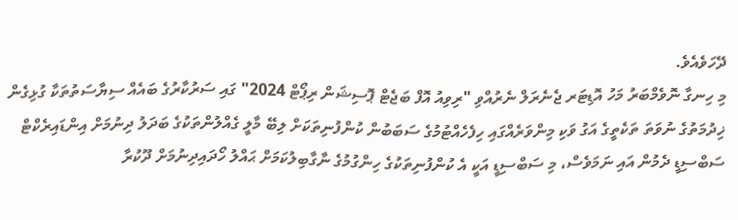ދޭހަވެއެވެ.
މި ހިނގާ ނޮވެމްބަރު މަހު އޮޑިޓަރ ޖެނެރަލް ނެރުއްވި "ރިވިއު އޮފް ބަޖެޓް ޕޮސިޝަން ރިޕޯޓް 2024" ގައި ސަރުކާރުގެ ބައެއް ސިޔާސަތުތަކާ ގުޅިގެން ޚިދުމަތުގެ ނުވަތަ ތަކެތީގެ އަގު ވަކި މިންވަރެއްގައި ހިފެހެއްޓުމުގެ ސަބަބުން ކުންފުނިތަކަށް ލިބޭ މާލީ ގެއްލުންތަކުގެ ބަދަލު ދިނުމަށް އިންޑައިރެކްޓް ސަބްސިޑީ ދެމުން އައި ނަމަވެސް، މި ސަބްސިޑީ އަކީ އެ ކުންފުނިތަކުގެ ހިންގުމުގެ ނާގާބިލުކަމަށް ޙައްލު ހޯދައިދިނުމަށް ދޫކުރާ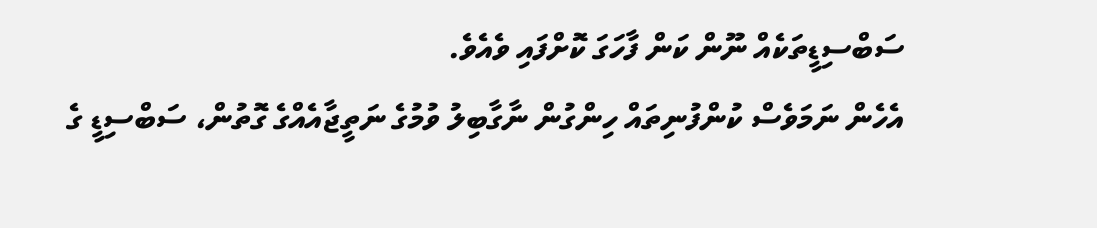ސަބްސިޑީތަކެއް ނޫން ކަން ފާހަގަ ކޮށްފައި ވެއެވެ.
އެހެން ނަމަވެސް ކުންފުނިތައް ހިންގުން ނާގާބިލު ވުމުގެ ނަތީޖާއެއްގެ ގޮތުން، ސަބްސިޑީ ގެ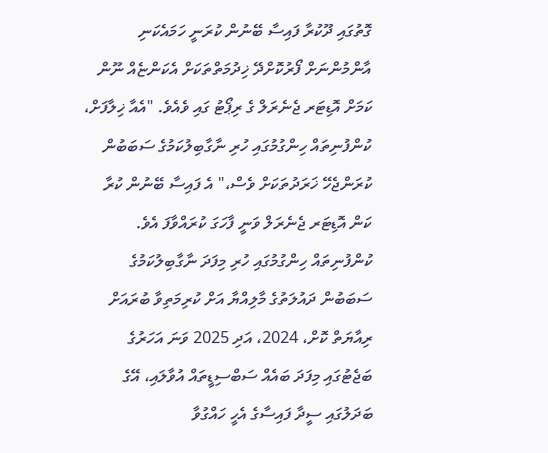ގޮތުގައި ދޫކުރާ ފައިސާ ބޭނުން ކުރަނީ ހަމައެކަނި އާންމުންނަށް ފޯރުކޮށްދޭ ޚިދުމަތްތަކަށް އެކަންޏެއް ނޫން ކަމަށް އޮޑިޓަރ ޖެނެރަލް ގެ ރިޕޯޓު ގައި ވެއެވެ. "އެއާ ޚިލާފަށް، ކުންފުނިތައް ހިންގުމުގައި ހުރި ނާގާބިލުކަމުގެ ސަބަބުން ކުރަންޖެހޭ ޚަރަދުތަކަށް ވެސް،" އެ ފައިސާ ބޭނުން ކުރާ ކަން އޮޑިޓަރ ޖެނެރަލް ވަނީ ފާހަގަ ކުރައްވާފަ އެވެ.
ކުންފުނިތައް ހިންގުމުގައި ހުރި މިފަދަ ނާގާބިލުކަމުގެ ސަބަބުން ދައުލަތުގެ މާލިއްޔާ އަށް ކުރިމަތިވާ ބުރައަށް ރިއާޔަތް ކޮށް، 2024، އަދި 2025 ވަނަ އަހަރުގެ ބަޖެޓުގައި މިފަދަ ބައެއް ސަބްސިޑީތައް އުވާލައި، އޭގެ ބަދަލުގައި ސީދާ ފައިސާގެ އެހީ ހައްގުވާ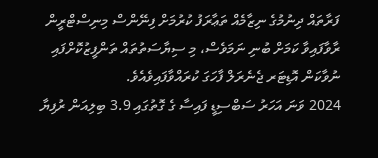ފަރާތައް ދިނުމުގެ ނިޒާމެއް ތަޢާރަފު ކުރުމަށް ފިނޭންސް މިނިސްޓްރީން ރާވާފައިވާ ކަމަށް ބުނި ނަމަވެސް، މި ސިޔާސަތުތައް ތަންފީޒުކޮށްފައި ނުވާކަން އޮޑިޓަރ ޖެނެރަލް ފާހަގަ ކުރައްވާފައިވެއެވެ.
2024 ވަނަ އަހަރު ސަބްސިޑީ ފައިސާ ގެ ގޮތުގައި 3.9 ބިލިއަން ރުފިޔާ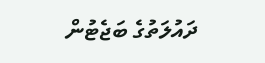ދައުލަތުގެ ބަޖެޓުން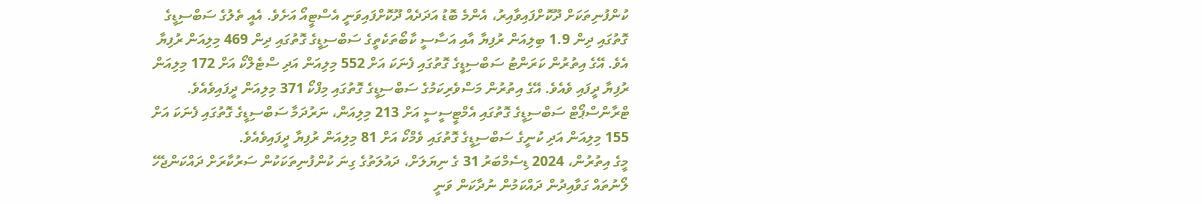ކުންފުނިތަކަށް ދޫކޮށްފައިވާއިރު، އެންމެ ބޮޑު އަދަދެއް ދޫކޮށްފައިވަނީ އެސްޓީއޯ އަށެވެ. އެއީ ތެލުގެ ސަބްސިޑީގެ ގޮތުގައި ދިން 1.9 ބިލިއަން ރުފިޔާ އާއި އަސާސީ ކާބޯތަކެތީގެ ސަބްސިޑީގެ ގޮތުގައި ދިން 469 މިލިއަން ރުފިޔާ އެވެ. އޭގެ އިތުރުން ކަރަންޓު ސަބްސިޑީގެ ގޮތުގައި ފެނަކަ އަށް 552 މިލިއަން އަދި ސްޓެލްކޯ އަށް 172 މިލިއަން ރުފިޔާ ދީފައި ވެއެވެ. އޭގެ އިތުރުން މަސްވެރިކަމުގެ ސަބްސިޑީގެ ގޮތުގައި މިފްކޯ 371 މިލިއަން ދީފައިވެއެވެ. ޓްރާންސްޕޯޓް ސަބްސިޑީގެ ގޮތުގައި އެމްޓީސީސީ އަށް 213 މިލިއަން، ނަރުދަމާ ސަބްސިޑީގެ ގޮތުގައި ފެނަކަ އަށް 155 މިލިއަން އަދި ކުނީގެ ސަބްސިޑީގެ ގޮތުގައި ވެމްކޯ އަށް 81 މިލިއަން ރުފިޔާ ދީފައިވެއެވެ.
މީގެ އިތުރުން، 2024 ޑިސެމްބަރު 31 ގެ ނިޔަލަށް، ދައުލަތުގެ ގިނަ ކުންފުނިތަކަކުން ސަރުކާރަށް ދައްކަންޖެހޭ ލޯނުތައް ގަވާއިދުން ދައްކަމުން ނުދާކަން ވަނީ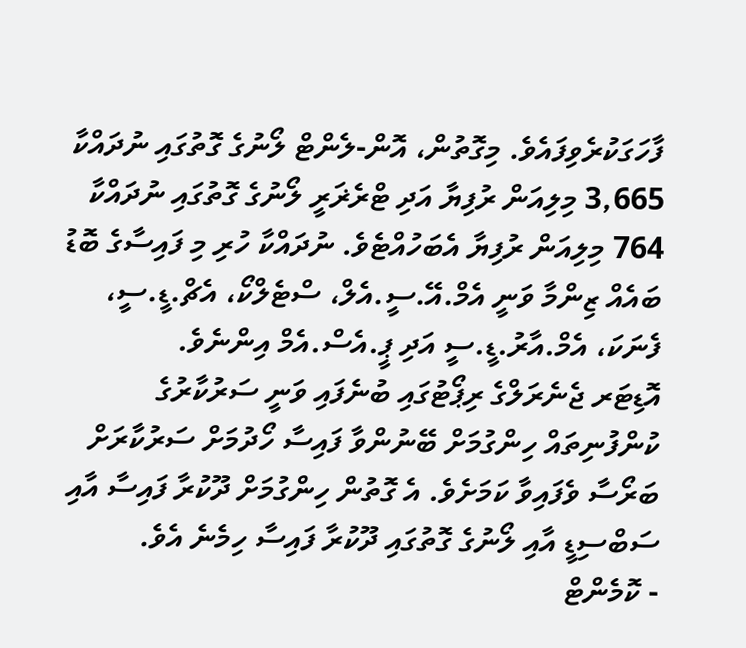ފާހަގަކުރެވިފައެވެ. މިގޮތުން، އޮން-ލެންޓް ލޯނުގެ ގޮތުގައި ނުދައްކާ 3,665 މިލިއަން ރުފިޔާ އަދި ޓްރެޜަރީ ލޯނުގެ ގޮތުގައި ނުދައްކާ 764 މިލިއަން ރުފިޔާ އެބަހުއްޓެވެ. ނުދައްކާ ހުރި މި ފައިސާގެ ބޮޑު ބައެއް ޒިންމާ ވަނީ އެމް.އޭ.ސީ.އެލް، ސްޓެލްކޯ، އެޗް.ޑީ.ސީ، ފެނަކަ، އެމް.އާރު.ޑީ.ސީ އަދި ޕީ.އެސް.އެމް އިންނެވެ.
އޮޑިޓަރ ޖެނެރަލްގެ ރިޕޯޓުގައި ބުނެފައި ވަނީ ސަރުކާރުގެ ކުންފުނިތައް ހިންގުމަށް ބޭނުންވާ ފައިސާ ހޯދުމަށް ސަރުކާރަށް ބަރޯސާ ވެފައިވާ ކަމަށެވެ. އެ ގޮތުން ހިންގުމަށް ދޫކުރާ ފައިސާ އާއި ސަބްސިޑީ އާއި ލޯނުގެ ގޮތުގައި ދޫކުރާ ފައިސާ ހިމެނެ އެވެ.
- ކޮމެންޓް